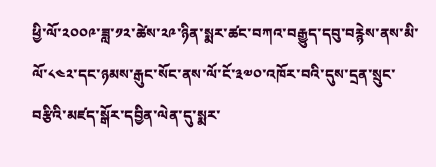ཕྱི་ལོ་༢༠༠༩་ཟླ་༡༢་ཚེས་༢༩་ཉིན་སྨར་ཚང་བཀའ་བརྒྱུད་དབུ་བརྙེས་ནས་མི་ལོ་༨༤༢་དང་ཉམས་རྒུང་སོང་ནས་ལོ་ངོ་༣༧༠་འཁོར་བའི་དུས་དྲན་སྲུང་བརྩིའི་མཛད་སྒོར་དབྱིན་ལེན་དུ་སྨར་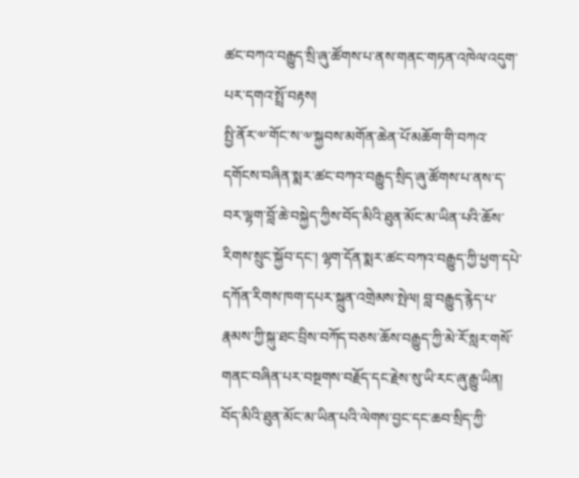ཚང་བཀའ་བརྒྱུད་སྲི་ཞུ་ཚོགས་པ་ནས་གནང་གཏན་འཁེལ་འདུག་པར་དགའ་སྤྲོ་བརྟས།
སྤྱི་ནོར་༧་གོང་ས་༧་སྐྱབས་མགོན་ཆེན་པོ་མཆོག་གི་བཀའ་དགོངས་བཞིན་སྨར་ཚང་བཀའ་བརྒྱུད་སྲིད་ཞུ་ཚོགས་པ་ནས་ད་བར་ལྷག་བློ་ཆེ་བསྐྱེད་ཀྱིས་བོད་མིའི་ཐུན་མོང་མ་ཡིན་པའི་ཆོས་རིགས་སྲུང་སྐྱོབ་དང་། ལྷག་དོན་སྨར་ཚང་བཀའ་བརྒྱུད་ཀྱི་ཕྱག་དཔེ་དཀོན་རིགས་ཁག་དཔར་སྐྲུན་འགྲེམས་སྤེལ། བླ་བརྒྱུད་རྙེད་པ་རྣམས་ཀྱི་སྐུ་ཐང་བྲིས་བཀོད་བཅས་ཆོས་བརྒྱུད་ཀྱི་མེ་རོ་སླར་གསོ་གནང་བཞིན་པར་བསྔགས་བརྗོད་དང་རྗེས་སུ་ཡི་རང་ཞུ་རྒྱུ་ཡིན།
བོད་མིའི་ཐུན་མོང་མ་ཡིན་པའི་ལེགས་བྱང་དང་ཆབ་སྲིད་ཀྱི་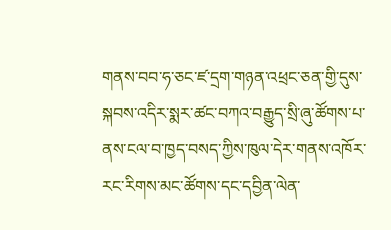གནས་བབ་ཧ་ཅང་ཛ་དྲག་གཉན་འཕྲང་ཅན་གྱི་དུས་སྐབས་འདིར་སྨར་ཚང་བཀའ་བརྒྱུད་སྲི་ཞུ་ཚོགས་པ་ནས་ངལ་བ་ཁྱད་བསད་ཀྱིས་ཁུལ་དེར་གནས་འཁོར་རང་རིགས་མང་ཚོགས་དང་དབྱིན་ལེན་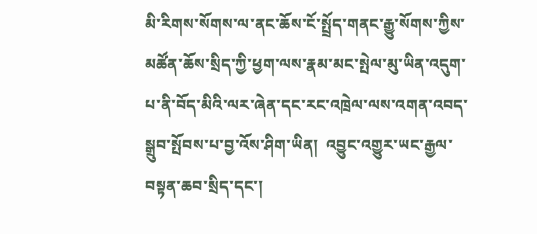མི་རིགས་སོགས་ལ་ནང་ཆོས་ངོ་སྤྲོད་གནང་རྒྱུ་སོགས་ཀྱིས་མཚོན་ཆོས་སྲིད་ཀྱི་ཕྱག་ལས་རྣམ་མང་སྤེལ་མུ་ཡིན་འདུག་པ་ནི་བོད་མིའི་ལར་ཞེན་དང་རང་འཁྲེལ་ལས་འགན་འབད་སྒྲུབ་སྤོབས་པ་བྱ་འོས་ཤིག་ཡིན།  འབྱུང་འགྱུར་ཡང་རྒྱལ་བསྟན་ཆབ་སྲིད་དང་།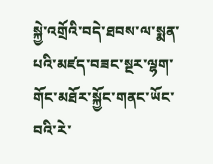སྐྱེ་འགྲོའི་བདེ་ཐབས་ལ་སྨན་པའི་མཛད་བཟང་སྔར་ལྷག་གོང་མཐོར་སྐྱོང་གནང་ཡོང་བའི་རེ་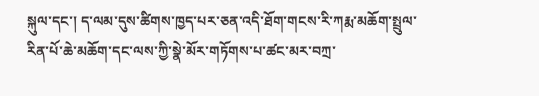སྐུལ་དང་། ད་ལམ་དུས་ཚིགས་ཁྱད་པར་ཅན་འདི་ཐོག་གངས་རི་ཀརྨ་མཆོག་སྤྲུལ་རིན་པོ་ཆེ་མཆོག་དང་ལས་ཀྱི་སྣེ་མོར་གཏོགས་པ་ཚང་མར་བཀྲ་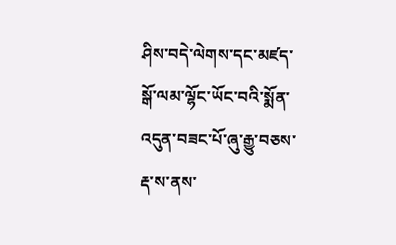ཤིས་བདེ་ལེགས་དང་མཛད་སྒོ་ལམ་ལྷོང་ཡོང་བའི་སྨོན་འདུན་བཟང་པོ་ཞུ་རྒྱུ་བཅས་རྡ་ས་ནས་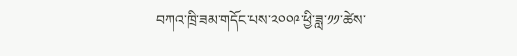བཀའ་ཁྲི་ཟམ་གདོང་པས་༢༠༠༩་ཕྱི་ཟླ་༡༡་ཚེས་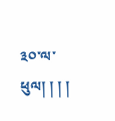༣༠་ལ་ཕུལ། ། ། །